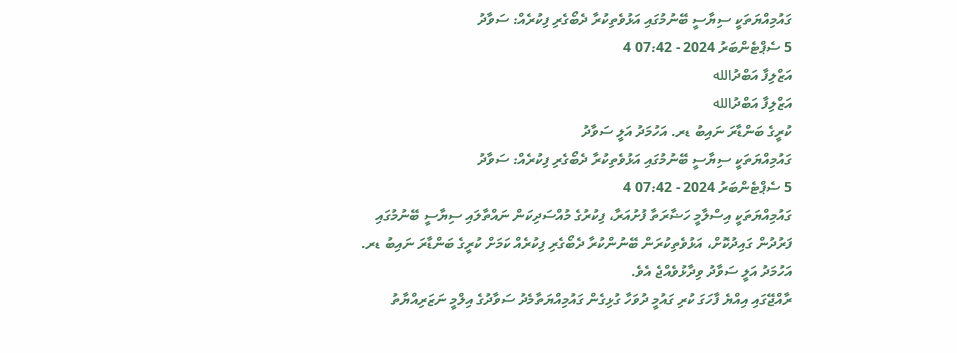ގައުމިއްޔަތަކީ ސިޔާސީ ބޭނުމުގައި އަޅުވެތިކުރާ ދެބޯގެރި ފިކުރެއް: ސަވާދު
5 ސެޕްޓެންބަރު 2024 - 07:42 4
އަޒްލިފާ އަބްދުالله
އަޒްލިފާ އަބްދުالله
ކުރީގެ ބަންޑާރަ ނައިބު ޑރ. އަހުމަދު އަލީ ސަވާދު
ގައުމިއްޔަތަކީ ސިޔާސީ ބޭނުމުގައި އަޅުވެތިކުރާ ދެބޯގެރި ފިކުރެއް: ސަވާދު
5 ސެޕްޓެންބަރު 2024 - 07:42 4
ގައުމިއްޔަތަކީ އިސްލާމީ ހަޟާރަތާ ފުށުއަރާ، ފިކުރުގެ މުއްސަދިކަން ނައްތާލައި ސިޔާސީ ބޭނުމުގައި ފަރުދުން ގައިދުކޮށް، އަޅުވެތިކުރަން ބޭނުންކުރާ ދެބޯގެރި ފިކުރެއް ކަމަށް ކުރީގެ ބަންޑާރަ ނައިބު ޑރ. އަހުމަދު އަލީ ސަވާދު ވިދާޅުވެއްޖެ އެވެ.
ރާއްޖޭގައި އިއްޔެ ފާހަގަ ކުރި ގައުމީ ދުވަހާ ގުޅިގެން ގައުމިއްޔަތާމެދު ސަވާދުގެ އިލްމީ ނަޒަރިއްޔާތު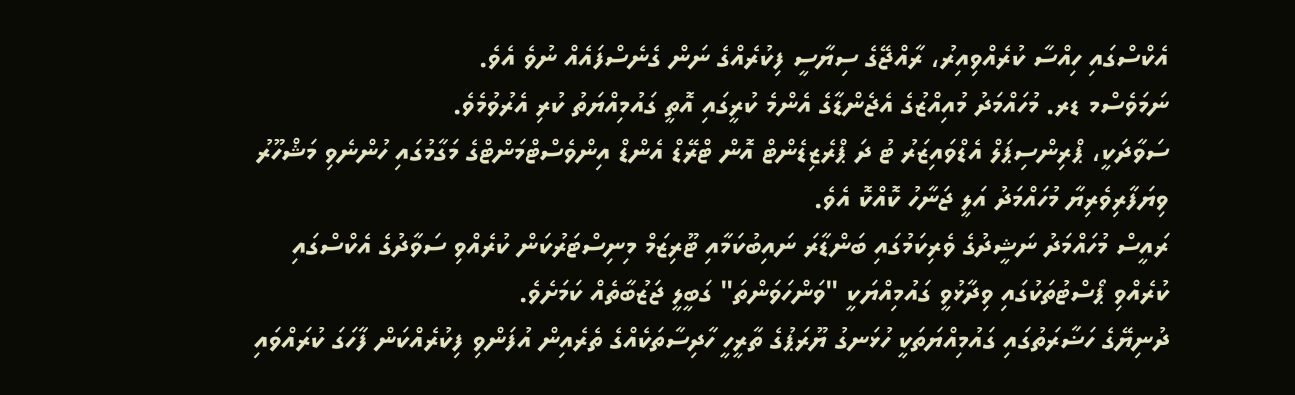އެކްސްގައި ހިއްސާ ކުރެއްވިއިރު، ރާއްޖޭގެ ސިޔާސީ ފިކުރެއްގެ ނަން ގެނެސްފައެއް ނުވެ އެވެ.
ނަމަވެސްމ ޑރ. މުހައްމަދު މުއިއްޒުގެ އެޖެންޑާގެ އެންމެ ކުރީގައި އޮތީ ގައުމިއްޔަތު ކުރި އެރުވުމެވެ.
ސަވާދަކީ، ޕްރިންސިޕަލް އެޑްވައިޒަރު ޓު ދަ ޕްރެޒިޑެންޓް އޮން ޓްރޭޑް އެންޑް އިންވެސްޓްމަންޓްގެ މަގާމުގައި ހުންނެވި މަޝްހޫރު ވިޔަފާރިވެރިޔާ މުހައްމަދު އަލީ ޖަނާހު ކޮއްކޮ އެވެ.
ރައީސް މުހައްމަދު ނަޝީދުގެ ވެރިކަމުގައި ބަންޑާރަ ނައިބުކަމާއި ޓޫރިޒަމް މިނިސްޓަރުކަން ކުރެއްވި ސަވާދުގެ އެކްސްގައި ކުރެއްވި ޕޯސްޓުތަކުގައި ވިދާޅުވީ ގައުމިއްޔަކީ "ވަންހަވަންތަ" ގަބީލީ ޖަޒުބާތެއް ކަމަށެވެ.
ދުނިޔޭގެ ހަޟާރަތުގައި ގައުމިއްޔަތަކީ ހުޅަނގު ޔޫރަޕުގެ ތާރީހީ ހާދިސާތަކެއްގެ ތެރެއިން އުފަންވި ފިކުރެއްކަން ފާހަގަ ކުރައްވައި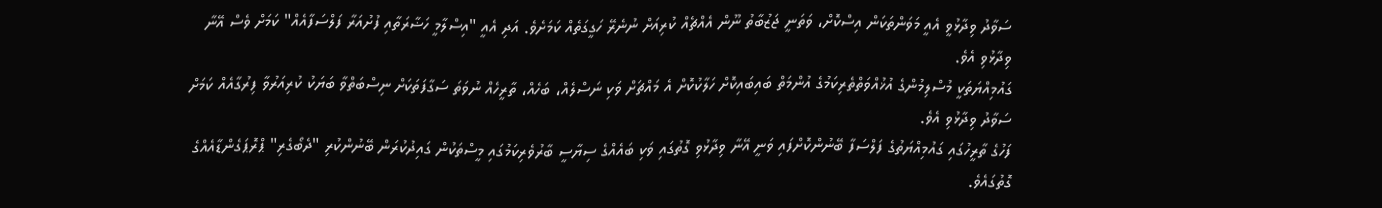ސަވާދު ވިދާޅުވީ އެއީ މަވަންތަކަން އިސްކޮށް، ވަތަނީ ޖަޒުބާތު ނޫން އެއްޗެއް ކުރިއަށް ނުނެރޭ ހަގީގަތެއް ކަމަށެވެ. އަދި އެއީ "އިސްލާމީ ހަޟާރަތާއި ފުށުއަރާ ފަލްސަފާއެއް" ކަމަށް ވެސް އޭނާ ވިދާޅުވި އެވެ.
ގައުމިއްޔަތަކީ މުސްލިމުންގެ އުޚުއްވަތްތެރިކަމުގެ އުންމަތް ބައިބައިކޮށް ހަލާކުކޮށް އެ މައްޗަށް ވަކި ނަސްލެއް، ބަހެއް، ތާރީހެއް ނުވަތަ ސަގާފަތަކަށް ނިސްބަތްވާ ބަޔަކު ކުރިއަރުވާ ފިރުގާއެއް ކަމަށް ސަވާދު ވިދާޅުވި އެވެ.
ފަހުގެ ތާރީހުގައި ގައުމިއްޔަތުގެ ފަލްސަފާ ބޭނުންކޮށްފައި ވަނީ އޭނާ ވިދާޅުވި ގޮތުގައި ވަކި ބައެއްގެ ސިޔާސީ ބާރުވެރިކަމުގައި މީސްތަކުން ގައިދުކުރަން ބޭނުންކުރި "ދެބޯގެރި" ޕްރޮޕަގެންޑާއެއްގެ ގޮތުގައެވެ.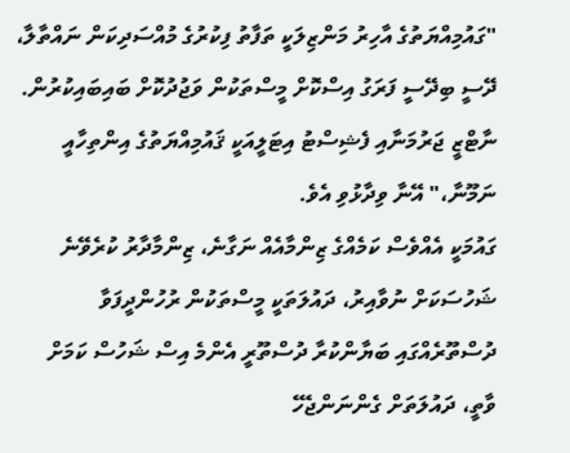"ގައުމިއްޔަތުގެ އާހިރު މަންޒިލަކީ ތަފާތު ފިކުރުގެ މުއްސަދިކަން ނައްތާލާ، ދޭސީ ބިދޭސީ ފަރަގު އިސްކޮށް މީސްތަކުން ވަޖުދުކޮށް ބައިބައިކުރުން. ނާޓްޒީ ޖަރުމަނާއި ފެޝިސްޓު އިޓަލީއަކީ ޤައުމިއްޔަތުގެ އިންތިހާއީ ނަމޫނާ،" އޭނާ ވިދާޅުވި އެވެ.
ގައުމަކީ އެއްވެސް ކަމެއްގެ ޒިންމާއެއް ނަގާނެ، ޒިންމާދާރު ކުރެވޭނެ ޝަހުސަކަށް ނުވާއިރު، ދައުލަތަކީ މީސްތަކުން ރުހުންދީފަވާ ދުސްތޫރެއްގައި ބަޔާންކުރާ ދުސްތޫރީ އެންމެ އިސް ޝަހުސް ކަމަށް ވާތީ، ދައުލަތަށް ގެންނަންޖެހޭ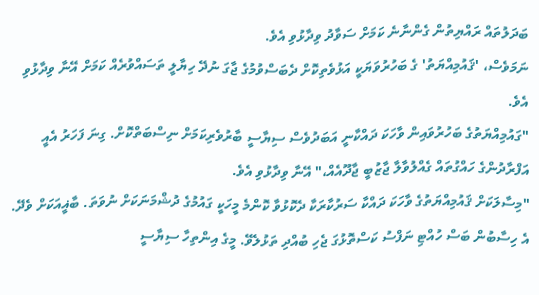ބަދަލުތައް ރައްޔިތުން ގެންނާނެ ކަމަށް ސަވާދު ވިދާޅުވި އެވެ.
ނަމަވެސް، 'ޤައުމިއްޔަތު' ގެ ބަހުރުވަޔަކީ އަޅުވެތިކޮށް ދެބަސްވުމުގެ ޖާގަ ނުދޭ ހިޔާލީ ތަސައްވުރެއް ކަމަށް އޭނާ ވިދާޅުވި އެވެ.
"ގައުމިއްޔަތުގެ ބަހުރުވައިން ވާހަކަ ދައްކާނީ އަބަދުވެސް ސިޔާސީ ބާރުވެރިކަމަށް ނިސްބަތްކޮށް. ގިނަ ފަހަރު އެއީ އަފްރާދުންގެ ހައްގުތައް ގެއްލުވާލާ ޖާޒުބީ ޖާދޫއެއް،" އޭނާ ވިދާޅުވި އެވެ.
"މިސާލަކަށް ޤައުމިއްޔަތުގެ ވާހަކަ ދައްކާ ސަރުކާރަކާ ދެކޮޅުވާ ކޮންމެ މީހަކީ ގައުމުގެ ދުޝްމަނަކަށް ނުވަތަ. ބާޣީއަކަށް ވެދޭ. އެ ހިސާބުން ބަސް ހުއްޓި ނަފްސު ކަސްތޮޅުގަ ޖެހި ބުއްދި ތަޅުލެވޭ. މީގެ އިންތިހާ ސިޔާސީ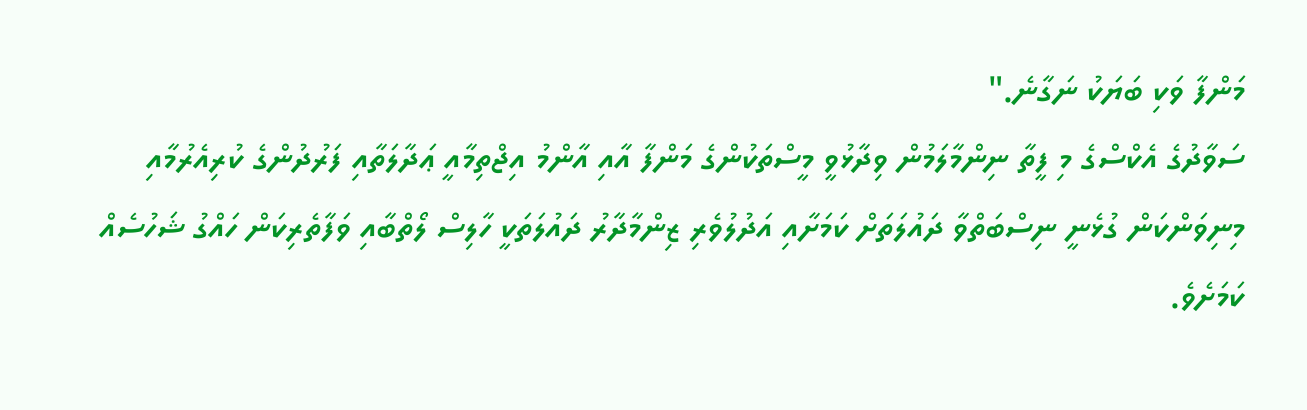މަންފާ ވަކި ބަޔަކު ނަގާނެ."
ސަވާދުގެ އެކްސްގެ މި ފީތާ ނިންމާލަމުން ވިދާޅުވީ މީސްތަކުންގެ މަންފާ އާއި އާންމު އިޖްތިމާއީ ޢަދާލަތާއި ފަރުދުންގެ ކުރިއެރުމާއި މިނިވަންކަން ގުޅެނީ ނިސްބަތްވާ ދައުލަތަށް ކަމަށާއި އަދުލުވެރި ޒިންމާދާރު ދައުލަތަކީ ހާލިސް ލޯތްބާއި ވަފާތެރިކަން ހައްގު ޝަހުސެއް ކަމަށެވެ.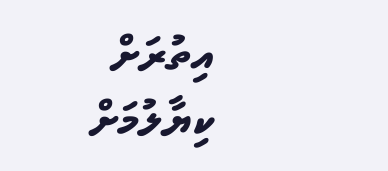އިތުރަށް ކިޔާލުމަށް